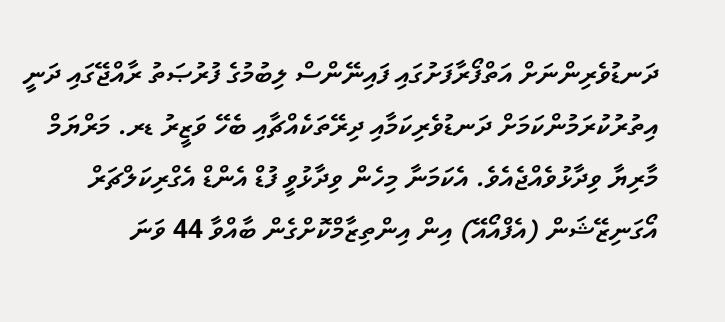ދަނޑުވެރިންނަށް އަތްފޯރާފަށުގައި ފައިނޭންސް ލިބުމުގެ ފުރުޞަތު ރާއްޖޭގައި ދަނީ އިތުރުކުރަމުންކަމަށް ދަނޑުވެރިކަމާއި ދިރޭތަކެއްޗާއި ބެހޭ ވަޒީރު ޑރ. މަރްޔަމް މާރިޔާ ވިދާޅުވެއްޖެއެވެ. އެކަމަނާ މިހެން ވިދާޅުވީ ފުޑް އެންޑް އެގްރިކަލްޗަރް އޯގަނިޒޭޝަން (އެފްއޯއޭ) އިން އިންތިޒާމްކޮށްގެން ބާއްވާ 44 ވަނަ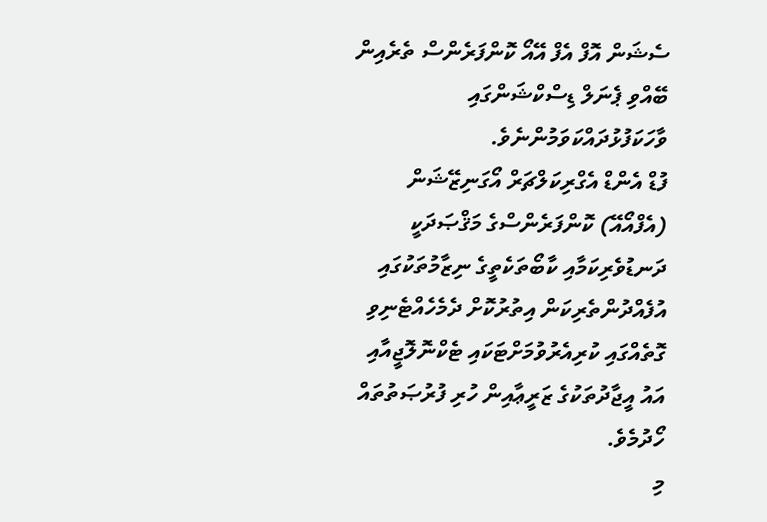ސެޝަން އޮފް އެފް އޭއޯ ކޮންފަރެންސް ތެރެއިން ބޭއްވި ޕެނަލް ޑިސްކްޝަންގައި ވާހަކަފުޅުދައްކަވަމުންނެވެ.
ފުޑް އެންޑް އެގްރިކަލްޗަރް އޯގަނިޒޭޝަން (އެފްއޯއޭ) ކޮންފަރެންސްގެ މަޤްޞަދަކީ ދަނޑުވެރިކަމާއި ކާބޯތަކެތީގެ ނިޒާމުތަކުގައި އުފެއްދުންތެރިކަން އިތުރުކޮށް ދެމެހެއްޓެނިވި ގޮތެއްގައި ކުރިއެރުވުމަށްޓަކައި ޓެކްނޮލޮޖީއާއި އައު އީޖާދުތަކުގެ ޒަރީޢާއިން ހުރި ފުރުޞަތުތައް ހޯދުމެވެ.
މި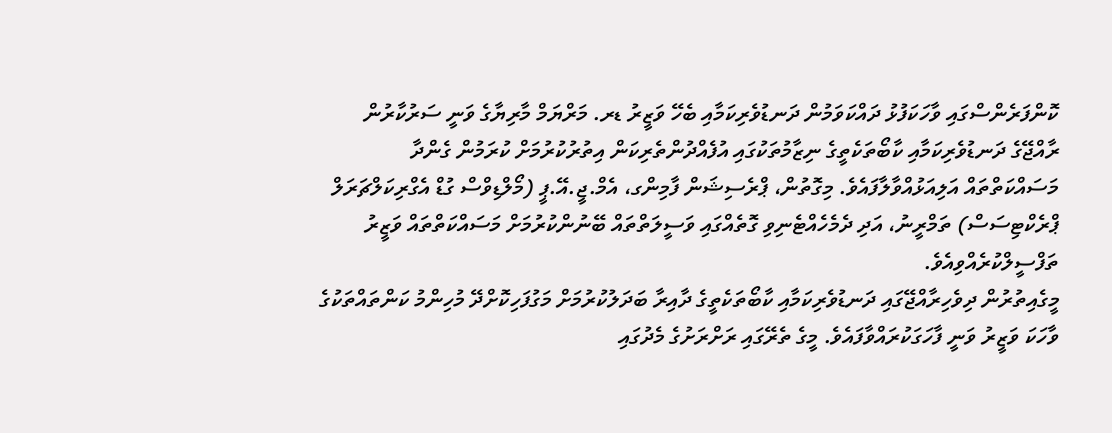ކޮންފަރެންސްގައި ވާހަކަފުޅު ދައްކަވަމުން ދަނޑުވެރިކަމާއި ބެހޭ ވަޒީރު ޑރ. މަރްޔަމް މާރިޔާގެ ވަނީ ސަރުކާރުން ރާއްޖޭގެ ދަނޑުވެރިކަމާއި ކާބޯތަކެތީގެ ނިޒާމުތަކުގައި އުފެއްދުންތެރިކަން އިތުރުކުރުމަށް ކުރަމުން ގެންދާ މަސައްކަތްތައް އަލިއަޅުއްވާލާފައެވެ. މިގޮތުން، ޕްރެސިޝަން ފާމިންގ، އެމް.ޖީ.އޭ.ޕީ (މޯލްޑިވްސް ގުޑް އެގްރިކަލްޗަރަލް ޕްރެކްޓިސަސް) ތަމްރީނު، އަދި ދެމެހެއްޓެނިވި ގޮތެއްގައި ވަސީލަތްތައް ބޭނުންކުރުމަށް މަސައްކަތްތައް ވަޒީރު ތަފްސީލްކުރެއްވިއެވެ.
މީގެއިތުރުން ދިވެހިރާއްޖޭގައި ދަނޑުވެރިކަމާއި ކާބޯތަކެތީގެ ދާއިރާ ބަދަލުކުރުމަށް މަގުފަހިކޮށްދޭ މުހިންމު ކަންތައްތަކުގެ ވާހަކަ ވަޒީރު ވަނީ ފާހަގަކުރައްވާފައެވެ. މީގެ ތެރޭގައި ރަށްރަށުގެ މެދުގައި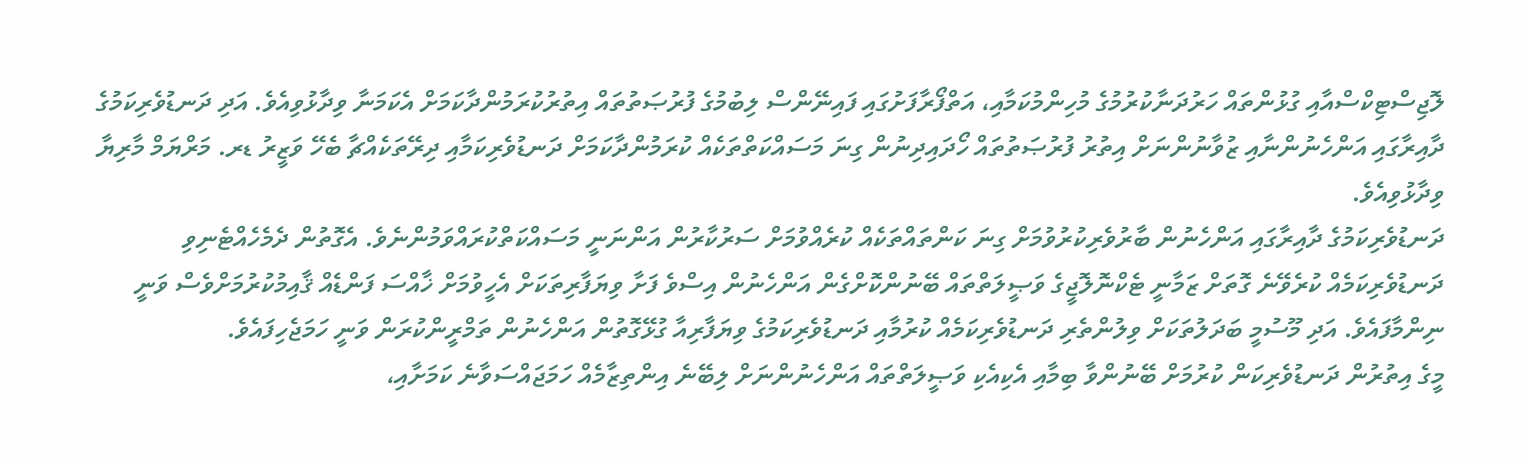ލޮޖިސްޓިކްސްއާއި ގުޅުންތައް ހަރުދަނާކުރުމުގެ މުހިންމުކަމާއި، އަތްފޯރާފަށުގައި ފައިނޭންސް ލިބުމުގެ ފުރުޞަތުތައް އިތުރުކުރަމުންދާކަމަށް އެކަމަނާ ވިދާޅުވިއެވެ. އަދި ދަނޑުވެރިކަމުގެ ދާއިރާގައި އަންހެނުންނާއި ޒުވާނުންނަށް އިތުރު ފުރުޞަތުތައް ހޯދައިދިނުން ގިނަ މަސައްކަތްތަކެއް ކުރަމުންދާކަމަށް ދަނޑުވެރިކަމާއި ދިރޭތަކެއްޗާ ބެހޭ ވަޒީރު ޑރ. މަރްޔަމް މާރިޔާ ވިދާޅުވިއެވެ.
ދަނޑުވެރިކަމުގެ ދާއިރާގައި އަންހެނުން ބާރުވެރިކުރުވުމަށް ގިނަ ކަންތައްތަކެއް ކުރެއްވުމަށް ސަރުކާރުން އަންނަނީ މަސައްކަތްކުރައްވަމުންނެވެ. އެގޮތުން ދެމެހެއްޓެނިވި ދަނޑުވެރިކަމެއް ކުރެވޭނެ ގޮތަށް ޒަމާނީ ޓެކްނޮލޮޖީގެ ވަޞީލަތްތައް ބޭނުންކޮށްގެން އަންހެނުން އިސްވެ ފަށާ ވިޔަފާރިތަކަށް އެހީވުމަށް ޚާއްސަ ފަންޑެއް ޤާއިމުކުރުމަށްވެސް ވަނީ ނިންމާފައެވެ. އަދި މޫސުމީ ބަދަލުތަކަށް ވިލުންތެރި ދަނޑުވެރިކަމެއް ކުރުމާއި ދަނޑުވެރިކަމުގެ ވިޔަފާރިއާ ގުޅޭގޮތުން އަންހެނުން ތަމްރީންކުރަން ވަނީ ހަމަޖެހިފައެވެ.
މީގެ އިތުރުން ދަނޑުވެރިކަން ކުރުމަށް ބޭނުންވާ ބިމާއި އެކިއެކި ވަޞީލަތްތައް އަންހެނުންނަށް ލިބޭނެ އިންތިޒާމެއް ހަމަޖައްސަވާނެ ކަމަށާއި،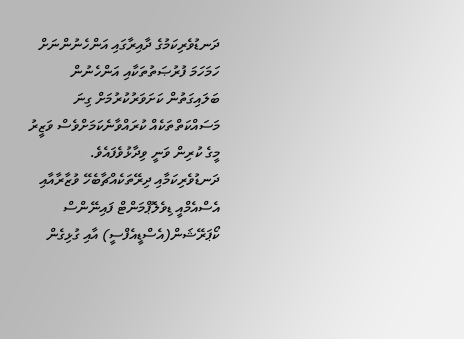ދަނޑުވެރިކަމުގެ ދާއިރާގައި އަންހެނުންނަށް ހަމަހަމަ ފުރުޞަތުތަކާއި އަންހެނުން ބަލައިގަތުން ކަށަވަރުކުރުމަށް ގިނަ މަސައްކަތްތަކެއް ކުރައްވާނެކަމަށްވެސް ވަޒީރު މީގެ ކުރިން ވަނީ ވިދާޅުވެފައެވެ.
ދަނޑުވެރިކަމާއި ދިރޭތަކެއްޗާބެހޭ ވުޒާރާއާއި އެސްއެމްއީ ޑިވެލޮޕްމަންޓް ފައިނޭންސް ކޯޕަރޭޝަން(އެސްޑީއެފްސީ) އާއި ގުޅިގެން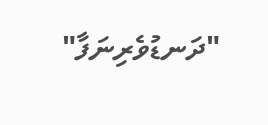"ދަނޑުވެރިނަފާ"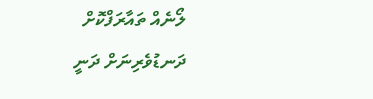ލޯނެއް ތައާރަފްކޮށް ދަނޑުވެރިނަށް ދަނީ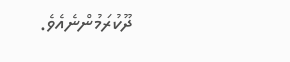ދޫކުރަމުންނެއެވެ.